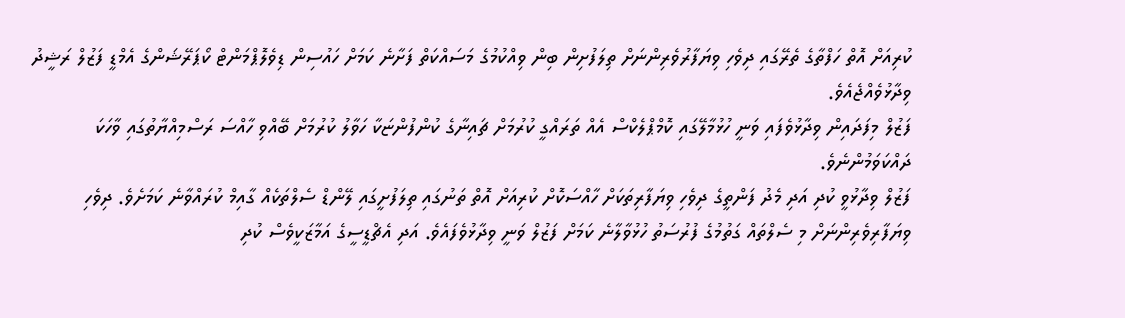ކުރިއަށް އޮތް ހަފްތާގެ ތެރޭގައި ދިވެހި ވިޔަފާރުވެރިންނަށް ތިލަފުށިން ބިން ވިއްކުމުގެ މަސައްކަތް ފަށާނެ ކަމަށް ހައުސިން ޑިވެލޮޕްމަންޓް ކޯޕަރޭޝަންގެ އެމްޑީ ފަޒުލް ރަޝީދު ވިދާޅުވެއްޖެއެވެ.
ފަޒުލް މިފަދައިން ވިދާޅުވެފައި ވަނީ ހުޅުމާލޭގައި ކޮމްޕްލެކްސް އެއް ތަރައްގީ ކުރުމަށް ޗައިނާގެ ކުންފުންޏަކާ ހަވާލު ކުރުމަށް ބޭއްވި ހާއްސަ ރަސްމިއްޔާތުގައި ވާހަކަ ދައްކަވަމުންނެވެ.
ފަޒުލް ވިދާޅުވީ ކުދި އަދި މެދު ފަންތީގެ ދިވެހި ވިޔަފާރިތަކަށް ހާއްސަކޮށް ކުރިއަށް އޮތް ތަނުގައި ތިލަފުށީގައި ލޭންޑް ސެލްތަކެއް ގާއިމް ކުރައްވާނެ ކަމަށެވެ. ދިވެހި ވިޔަފާރިވެރިންނަށް މި ސެލްތައް ގަތުމުގެ ފުރުސަތު ހުޅުވާލާނެ ކަމަށް ފަޒުލް ވަނީ ވިދާޅުވެފައެވެ. އަދި އެޗްޑީސީގެ އަމާޒަކީވެސް ކުދި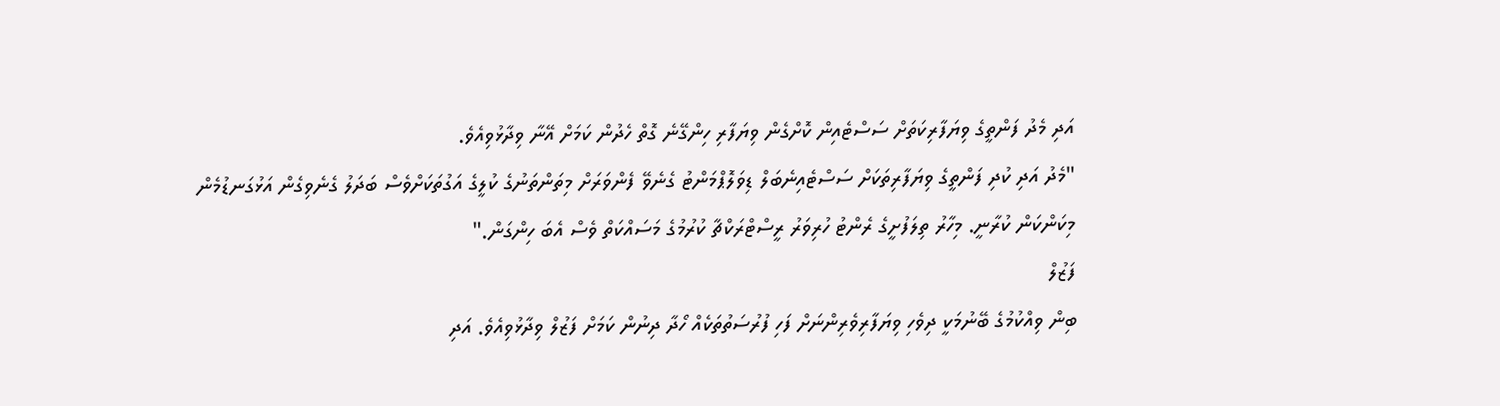އަދި މެދު ފަންތީގެ ވިޔަފާރިކަތަށް ސަސްޓެއިން ކޮށްގެން ވިޔަފާރި ހިންގޭނެ ގޮތް ހެދުން ކަމަށް އޭނާ ވިދާޅުވިއެވެ.
"މެދު އަދި ކުދި ފަންތީގެ ވިޔަފާރިތަކަށް ސަސްޓެއިނެބަލް ޑިވަލޮޕްމަންޓު ގެނެވޭ ފެންވަރަށް މިތަންތަނުގެ ކުލީގެ އަގުތަކަށްވެސް ބަދަލު ގެނެވިގެން އަޅުގަނޑުމެން މިކަންކަން ކުރާނީ. މިހާރު ތިލަފުށީގެ ރެންޓު ހުރިވަރު ރީސްޓްރަކްޗާ ކުރުމުގެ މަސައްކަތް ވެސް އެބަ ހިންގަން."
ފަޒުލް
ބިން ވިއްކުމުގެ ބޭނުމަކީ ދިވެހި ވިޔަފާރިވެރިންނަށް ފަހި ފުރުސަތުތަކެއް ހޯދާ ދިނުން ކަމަށް ފަޒުލް ވިދާޅުވިއެވެ. އަދި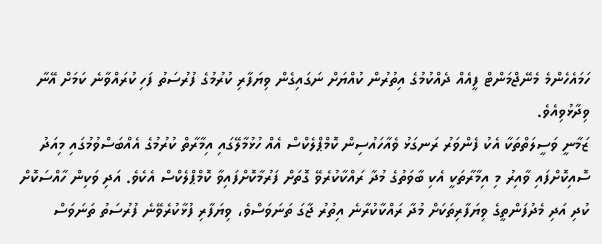ހަމައެހެންމެ މެނޭޖްމަންޓް ފީއެއް ދެއްކުމުގެ އިތުރުން ކުއްޔަށް ނަގައިގެން ވިޔަފާރި ކުރުމުގެ ފުރުސަތު ފަހި ކުރައްވާނެ ކަމަށް އޭނާ ވިދާޅުވިއެވެ.
ޒަމާނީ ވަސީލަތްތަކާ އެކު ފެންވަރު ރަނގަޅު ވެއާހައުސިން ކޮމްޕްލެކްސް އެއް ހުޅުމާލޭގައި އިމާރާތް ކުރުމުގެ އެއްބަސްވުމުގައި މިއަދު ސޮއިކޮށްފައި ވާއިރު މި އިމާރާތަކީ އެކި ބާވަތުގެ މުދާ ރައްކާކުރެވޭ ގޮތަށް ފަރުމާކޮށްފައިވާ ކޮމްޕްލެކްސް އެކެވެ. އަދި ވަކިން ހާއްސަކޮށް ކުދި އަދި މެދުފަންތީގެ ވިޔަފާރިތަކަށް މުދާ ރައްކާކުރާނެ އިތުރު ޖާގަ ތަނަވަސްވެ، ވިޔަފާރި ފުޅާކުރެވޭނެ ފުރުސަތު ތަނަވަސް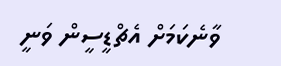ވާނެކަމަށް އެޗްޑީސީން ވަނީ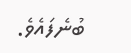ބުނެފައެވެ.